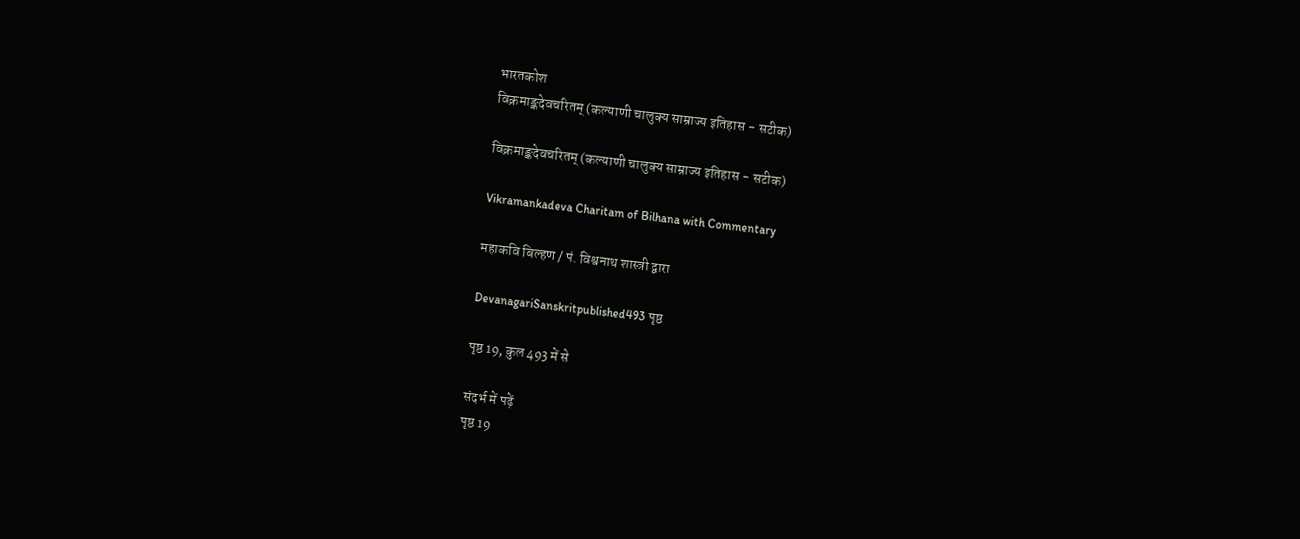भारतकोश
विक्रमाङ्कदेवचरितम् (कल्याणी चालुक्य साम्राज्य इतिहास - सटीक)

विक्रमाङ्कदेवचरितम् (कल्याणी चालुक्य साम्राज्य इतिहास - सटीक)

Vikramankadeva Charitam of Bilhana with Commentary

महाकवि बिल्हण / पं. विश्वनाथ शास्त्री द्वारा

DevanagariSanskritpublished493 पृष्ठ

पृष्ठ 19, कुल 493 में से

संदर्भ में पढ़ें
पृष्ठ 19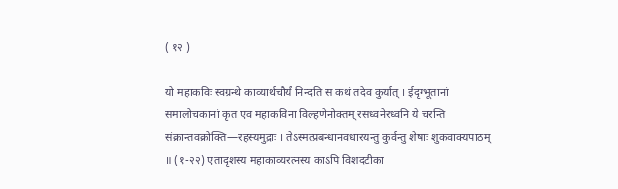( १२ )

यो महाकविः स्वग्रन्थे काव्यार्थचौर्यं निन्दति स कथं तदेव कुर्यात् । ईदृग्भूतानां समालोचकानां कृत एव महाकविना विल्हणेनोक्तम् रसध्वनेरध्वनि ये चरन्ति संक्रान्तवक्रोक्ति—रहस्यमुद्राः । तेऽस्मत्प्रबन्धानवधारयन्तु कुर्वन्तु शेषाः शुकवाक्यपाठम् ॥ (१-२२) एतादृशस्य महाकाव्यरत्नस्य काऽपि विशदटीका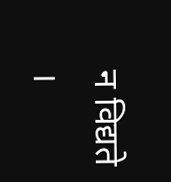न विद्यते ।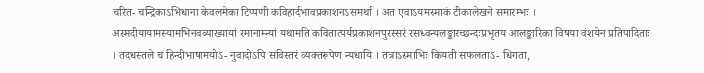चरित- चन्द्रिकाऽभिधाना केवलमेका टिप्पणी कविहार्दभावप्रकाशनऽसमर्था । अत एवाऽयमस्माकं टीकालेखने समारम्भः । अस्मदीयायामस्यामभिनवव्याख्यायां रमानाम्न्यां यथामति कवितात्पर्यप्रकाशनपुरस्सरं रसध्वन्यलङ्कारच्छन्दःप्रभृतय आलङ्कारिका विषया वंशयेन प्रतिपादिताः । तदधस्तले च हिन्दीभाषामयोऽ- नुवादोऽपि सविस्तरं व्यक्तरूपेण न्यधायि । तत्राऽस्माभिः कियती सफलताऽ- धिगता,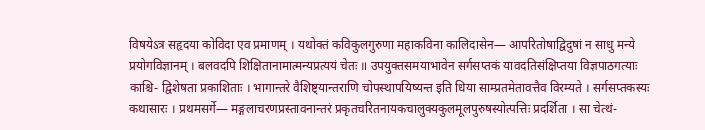विषयेऽत्र सहृदया कोविदा एव प्रमाणम् । यथोक्तं कविकुलगुरुणा महाकविना कालिदासेन— आपरितोषाद्विदुषां न साधु मन्ये प्रयोगविज्ञानम् । बलवदपि शिक्षितानामात्मन्यप्रत्ययं चेतः ॥ उपयुक्तसमयाभावेन सर्गसप्तकं यावदतिसंक्षिप्तया विज्ञपाठगत्याः काश्चि- द्विशेषता प्रकाशिताः । भागान्तरे वैशिष्ट्यान्तराणि चोपस्थापयिष्यन्त इति धिया साम्प्रतमेतावत्तैव विरम्यते । सर्गसप्तकस्यः कथासारः । प्रथमसर्गे— मङ्गलाचरणप्रस्तावनान्तरं प्रकृतचरितनायकचालुक्यकुलमूलपुरुषस्योत्पत्तिः प्रदर्शिता । सा चेत्थं-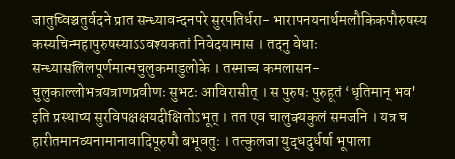जातुष्विञ्चतुर्वदने प्रात सन्ध्यावन्दनपरे सुरपतिर्धरा- भारापनयनार्थमलौकिकपौरुषस्य कस्यचिन्महापुरुषस्याऽऽवश्यकतां निवेदयामास । तदनु वेधाः सन्ध्यासलिलपूर्णमात्मचुलुकमाडुलोके । तस्माच्च कमलासन- चुलुकाल्लोभत्रयत्राणप्रवीणः सुभटः आविरासीत् । स पुरुषः पुरुहूतं ‘धृतिमान् भव' इति प्रस्थाप्य सुरविपक्षक्षयदीक्षितोऽभूत् । तत एव चालुक्यकुलं समजनि । यत्र च हारीतमानव्यनामानावादिपूरुषौ बभूवतुः । तत्कुलजा युद्धदुर्धर्षा भूपाला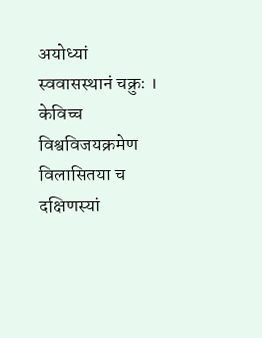अयोध्यां स्ववासस्थानं चक्रुः । केविच्च विश्वविजयक्रमेण विलासितया च दक्षिणस्यां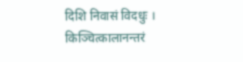दिशि निवासं विदधुः । किञ्चित्कालानन्तरं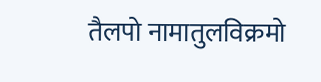तैलपो नामातुलविक्रमो